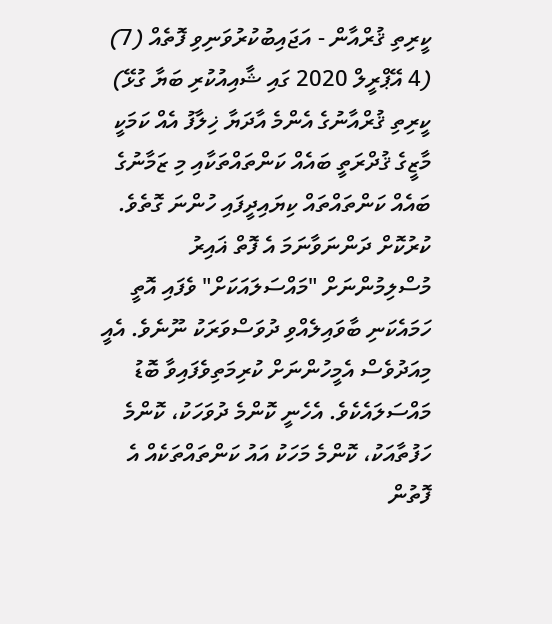ކީރިތި ޤުރްއާން - އަޖައިބުކުރުވަނިވި ފޮތެއް (7)
(4 އޭޕްރީލް 2020 ގައި ޝާއިއުކުރި ބަޔާ ގުޅޭ)
ކީރިތި ޤުރްއާނުގެ އެންމެ އާދަޔާ ޚިލާފު އެއް ކަމަކީ މާޒީގެ ޤުދްރަތީ ބައެއް ކަންތައްތަކާއި މި ޒަމާނުގެ ބައެއް ކަންތައްތައް ކިޔައިދީފައި ހުންނަ ގޮތެވެ. ކުރުކޮށް ދަންނަވާނަމަ އެ ފޮތް ޣައިރު މުސްލިމުންނަށް "މައްސަލައަކަށް" ވެފައި އޮތީ ހަމައެކަނި ބާވައިލެއްވި ދުވަސްވަރަކު ނޫނެވެ. އެއީ މިއަދުވެސް އެމީހުންނަށް ކުރިމަތިވެފައިވާ ބޮޑު މައްސަލައެކެވެ. އެހެނީ ކޮންމެ ދުވަހަކު، ކޮންމެ ހަފުތާއަކު، ކޮންމެ މަހަކު އައު ކަންތައްތަކެއް އެ ފޮތުން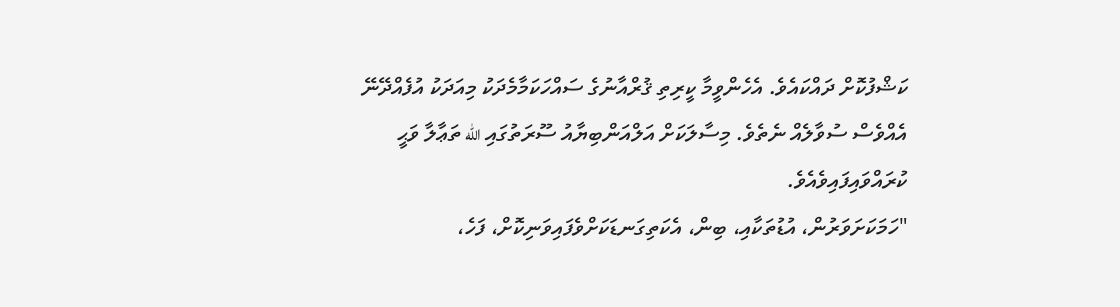ކަޝްފުކޮށް ދައްކައެވެ. އެހެންވީމާ ކީރިތި ޤުރްއާނުގެ ސައްހަކަމާމެދަކު މިއަދަކު އުފެއްދޭނޭ އެއްވެސް ސުވާލެއް ނެތެވެ. މިސާލަކަށް އަލްއަންބިޔާއު ސޫރަތުގައި الله ތަޢާލާ ވަޙީ ކުރައްވައިފައިވެއެވެ.
"ހަމަކަށަވަރުން، އުޑުތަކާއި، ބިން، އެކަތިގަނޑަކަށްވެފައިވަނިކޮށް، ފަހެ،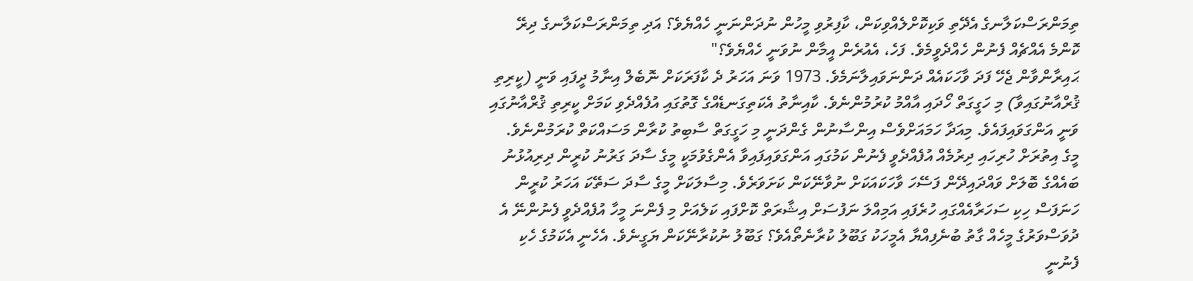ތިމަންރަސްކަލާނގެ އެދޭތި ވަކިކޮށްލެއްވިކަން، ކާފިރުވި މީހުން ނުދަންނަނީ ހެއްޔެވެ؟ އަދި ތިމަންރަސްކަލާނގެ ދިރޭ ކޮންމެ އެއްޗެއް ފެނުން ހެއްދެވީމެވެ. ފަހެ، އެއުރެން އީމާން ނުވަނީ ހެއްޔެވެ؟"
ޙައިރާންވާން ޖެހޭ ފަދަ ވާހަކައެއް ދަންނަވައިލާނަމެވެ. 1973 ވަނަ އަހަރު ދެ ކާފަރަކަށް ނޮބެލް އިނާމު ދީފައި ވަނީ (ކީރިތި ޤުރްއާނުގައިވާ) މި ހަގީގަތް ހޯދައި އާއްމު ކުރުމުންނެވެ. ކާއިނާތު އެކަތިގަނޑެއްގެ ގޮތުގައި އުފެއްދެވި ކަމަށް ކީރިތި ޤުރްއާނުގައި ވަނީ އަންގަވައިފައެވެ. މިއަދާ ހަމައަށްވެސް އިންސާނުން ގެންދަނީ މި ހަގީގަތް ސާބިތު ކުރާން މަސައްކަތް ކުރަމުންނެވެ. މީގެ އިތުރަށް ހުރިހައި ދިރުމެއް އުފެއްދެވީ ފެނުން ކަމުގައި އަންގަވައިފައިވާ އެންގެވުމަކީ މީގެ ސާދަ ގަރުނު ކުރީން ދިރިއުޅުނު ބައެއްގެ ބޮލަށް ވައްދައިދޭން ފަސޭހަ ވާހަކައަކަށް ނުވާނޭކަން ކަށަވަރެވެ. މިސާލަކަށް މީގެ ސާދަ ސަތޭކަ އަހަރު ކުރީން ހަނަފަސް ހިކި ސަހަރާއެއްގައި ހުރެފައި އަމިއްލަ ނަފުސަށް އިޝާރަތް ކޮށްފައި ކަލެއަށް މި ފެންނަ މީހާ އުފެއްދެވީ ފެނުންނޭ އެ ދުވަސްވަރުގެ މީހެއް ގާތު ބުނެފިއްޔާ އެމީހަކު ގަބޫލު ކުރާނެތޯއެވެ؟ ގަބޫލު ނުކުރާނޭކަން ޔަގީނެވެ. އެހެނީ އެކަމުގެ ހެކި ފެނުނީ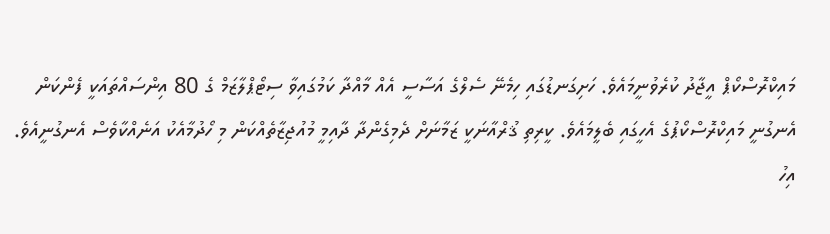މައިކްރޮސްކޯޕް އީޖާދު ކުރެވުނީމައެވެ. ހަށިގަނޑުގައި ހިމެނޭ ސެލްގެ އަސާސީ އެއް މާއްދާ ކަމުގައިވާ ސިޓޯޕްލާޒަމް ގެ 80 އިންސައްތައަކީ ފެންކަން އެނގުނީ މައިކްރޮސްކޯޕުގެ އެހީގައި ބެލީމައެވެ. ކީރިތި ޤުރްއާނަކީ ޒަމާނަށް ދެމިގެންދާ ދާއިމީ މުއުޖިޒާތެއްކަން މި ހޯދުމާއެކު އަނެއްކާވެސް އެނގުނީއެވެ.
އިހު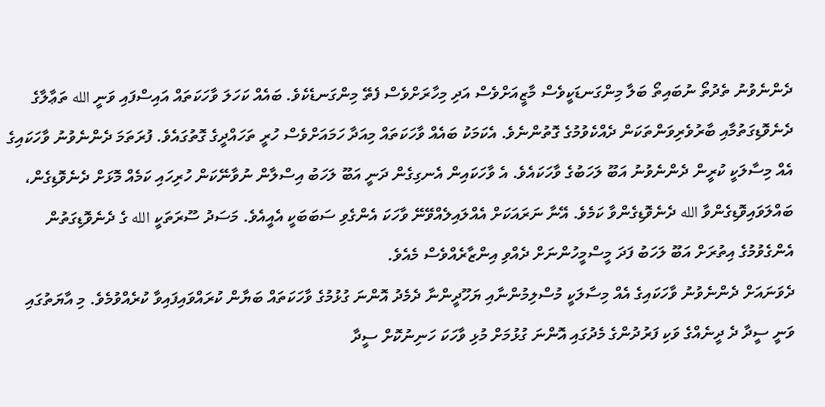ދެންނެވުނު ތެދުތޯ ނުބައިތޯ ބަލާ މިންގަނޑަކީވެސް މާޒީއަށްވެސް އަދި މިހާރަށްވެސް ފެތޭ މިންގަނޑެކެވެ. ބައެއް ކަހަލަ ވާހަކަތައް އައިސްފައި ވަނީ الله ތަޢާލާގެ ދެނެވޮޑިގަތުމާއި ބާރުވެރިވަންތަކަން ދެއްކެވުމުގެ ގޮތުންނެވެ. އެކަމަކު ބައެއް ވާހަކަތައް މިއަދާ ހަމައަށްވެސް ހުރީ ތަހައްދީގެ ގޮތުގައެވެ. ފުރަތަމަ ދެންނެވުނު ވާހަކައިގެ އެއް މިސާލަކީ ކުރީން ދެންނެވުނު އަބޫ ލަހަބުގެ ވާހަކައެވެ. އެ ވާހަކައިން އެނގިގެން ދަނީ އަބޫ ލަހަބު އިސްލާން ނުވާނޭކަން ހުރިހައި ކަމެއް މޮޅަށް ދެނެވޮޑިގެން، ބައްލަވައިވޮޑިގެންވާ الله ދެނެވޮޑިގެންވާ ކަމެވެ. އޭނާ ނަރައަކަށް އެއްލައިލެއްވޭނޭ ވާހަކަ އެންގެވި ސަބަބަކީ އެއީއެވެ. މަސަދު ސޫރަތަކީ الله ގެ ދެނެވޮޑިގަތުން އެންގެވުމުގެ އިތުރަށް އަބޫ ލަހަބު ފަދަ މީސްމީހުންނަށް ދެއްވި އިންޒާރެއްވެސް މެއެވެ.
ދެވަނައަށް ދެންނެވުނު ވާހަކައިގެ އެއް މިސާލަކީ މުސްލިމުންނާއި ޔަހޫދީންނާ ދެމެދު އޮންނަ ގުޅުމުގެ ވާހަކަތައް ބަޔާން ކުރައްވައިފައިވާ ކުރެއްވުމެވެ. މި އާޔަތުގައި ވަނީ ސީދާ ދެ ދީނެއްގެ ވަކި ފަރުދުންގެ މެދުގައި އޮންނަ ގުޅުމަށް މުޅި ވާހަކަ ހަނިނުކޮށް ސީދާ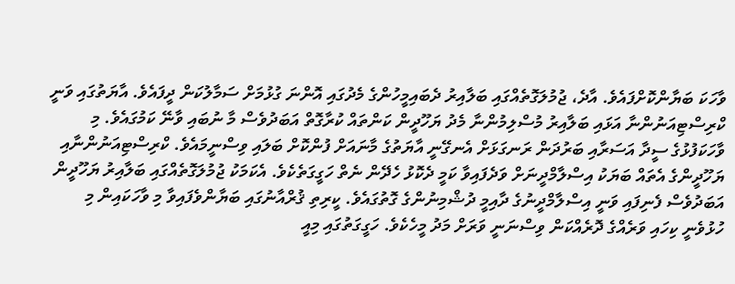ވާހަކަ ބަޔާންކޮށްފައެވެ. އާދެ، ޖުމުލަގޮތެއްގައި ބަލާއިރު ދެބައިމީހުންގެ މެދުގައި އޮންނަ ގުޅުމަށް ސަމާލުކަން ދީފައެވެ. އާޔަތުގައި ވަނީ ކްރިސްޓިއަނުންނާ އަޅައި ބަލާއިރު މުސްލިމުންނާ މެދު ޔަހޫދީން ކަންތައް ކުރާގޮތް އަބަދުވެސް މާ ނުބައި ވާނޭ ކަމުގައެވެ. މި ވާހަކަފުޅުގެ ސީދާ އަސަރާއި ބަރުދަން ރަނގަޅަށް އެނގޭނީ އާޔަތުގެ މާނައަށް ފުންކޮށް ބަލައި ވިސްނީމައެވެ. ކްރިސްޓިއަނުންނާއި ޔަހޫދީންގެ އެތައް ބަޔަކު އިސްލާމްދީނަށް ވަދެފައިވާ ކަމީ ދެކޮޅު ހެދޭން ނެތް ހަގީގަތެކެވެ. އެކަމަކު ޖުމުލަގޮތެއްގައި ބަލާއިރު ޔަހޫދީން އަބަދުވެސް ފެނިފައި ވަނީ އިސްލާމްދީނުގެ ދާއިމީ ދުޝްމިނުންގެ ގޮތުގައެވެ. ކީރިތި ޤުރްއާނުގައި ބަޔާންވެފައިވާ މި ވާހަކައިން މި ހުޅުވެނީ ކިހައި ވަރެއްގެ ދޮރެއްކަން ވިސްނަނީ ވަރަށް މަދު މީހެކެވެ. ހަގީގަތުގައި މިއީ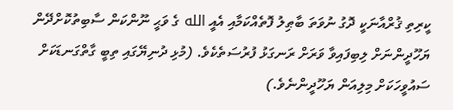ކީރިތި ޤުރްއާނަކީ ދޮގު ނުވަތަ ބާޠިލު ފޮތެއްކަމާއި އެއީ الله ގެ ވަޙީ ނޫންކަން ސާބިތުކޮށްދޭން ޔަހޫދީންނަށް ލިބިފައިވާ ވަރަށް ރަނގަޅު ފުރުސަތެކެވެ. (މުޅި ދުނިޔޭގައި ތިބީ ގާތްގަނޑަކަށް ސައުވީހަކަށް މިލިއަން ޔަހޫދީންނެވެ.)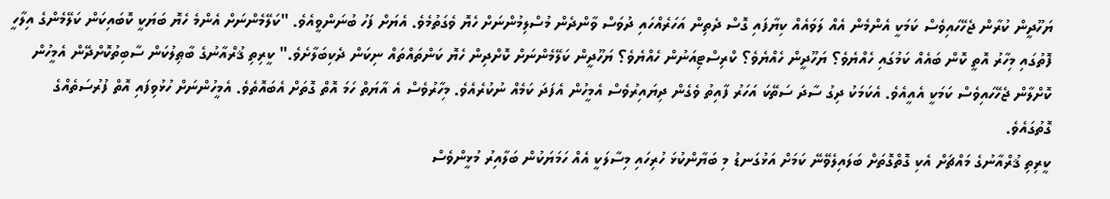ޔަހޫދީން ކުރާން ޖެހޭހައިވެސް ކަމަކީ އެންމެން އެއް ލަވައެއް ކިޔާފައި ގޮސް ދެތިން އަހަރެއްހައި ދުވަސް ވާންދެން މުސްލިމުންނަށް ހެޔޮ ވެގަތުމެވެ. އެޔަށް ފަހު ބުނަންވީއެވެ. "ކަލޭމެންނަށް އެންމެ ހެޔޮ ބަޔަކީ ކޮބައިކަން ކަލޭމެންގެ އިލާހީ ފޮތުގައި މިހާރު އޮތީ ކޮން ބައެއް ކަމުގައި ހެއްޔެވެ؟ ޔަހޫދީން ހެއްޔެވެ؟ ކްރިސްޓިއަނުން ހެއްޔެވެ؟ ޔަހޫދީން ކަލޭމެންނަށް ކޮށްދިން ހެޔޮ ކަންތައްތައް ނިކަން ދެކިބަލާށެވެ." ކީރިތި ޤުރްއާނުގެ ބާޠިލުކަން ސާބިތުކޮށްދޭން އެމީހުން ކޮށްލާން ޖެހޭހައިވެސް ކަމަކީ އެއީއެވެ. އެކަމަކު ދިގު ސާދަ ސަތޭކަ އަހަރު ފާއިތު ވެގެން ދިޔައިރުވެސް އެމީހުން އެފަދަ ކަމެއް ނުކުރެއެވެ. މިހާރުވެސް އެ އާޔަތް ހަމަ އޮތް ގޮތަށް އެބައޮތެވެ. އެމީހުންނަށް ހުޅުވިފައި އޮތް ފުރުސަތެއްގެ ގޮތުގައެވެ.
ކީރިތި ޤުރްއާނުގެ މައްޗަށް އެކި ގޮތްގޮތަށް ބަލައިލެވޭނޭ ކަމަށް އަޅުގަނޑު މި ބަޔާންކުޅަ ހުރިހައި މިސާލަކީ އެއް ހަމަޔަކުން ބަލާއިރު މުޅީންވެސް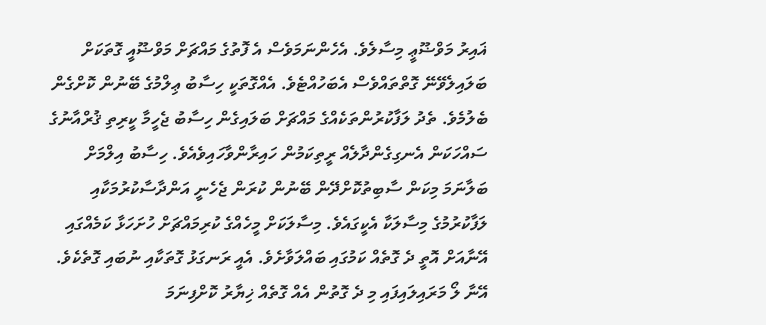ޣައިރު މަވްޟޫޢީ މިސާލެވެ. އެހެންނަމަވެސް އެ ފޮތުގެ މައްޗަށް މަވްޟޫއީ ގޮތަކަށް ބަލައިލެވޭނޭ ގޮތްތައްވެސް އެބަހުއްޓެވެ. އެއްގޮތަކީ ހިސާބު ޢިލްމުގެ ބޭނުން ކޮށްގެން ބެލުމެވެ. ތެދު ލަފާކުރުންތަކެއްގެ މައްޗަށް ބަލައިގެން ހިސާބު ޖެހީމާ ކީރިތި ޤުރްއާނުގެ ސައްހަކަން އެނގިގެންދާލެއް ރީތިކަމުން ހައިރާންވާހައިވެއެވެ. ހިސާބު އިލްމަށް ބަލާނަމަ މިކަން ސާބިތުކޮށްދޭން ބޭނުން ކުރަން ޖެހެނީ އަންދާސާކުރުމަކާއި ލަފާކުރުމުގެ މިސާލަކާ އެކީގައެވެ. މިސާލަކަށް މީހެއްގެ ކުރިމައްޗަށް ހުށަހަޅާ ކަމެއްގައި އޭނާއަށް އޮތީ ދެ ގޮތެއް ކަމުގައި ބައްލަވާށެވެ. އެއީ ރަނގަޅު ގޮތަކާއި ނުބައި ގޮތެކެވެ. އޭނާ ލޯ މަރައިލައިފައި މި ދެ ގޮތުން އެއް ގޮތެއް ޚިޔާރު ކޮށްފިނަމަ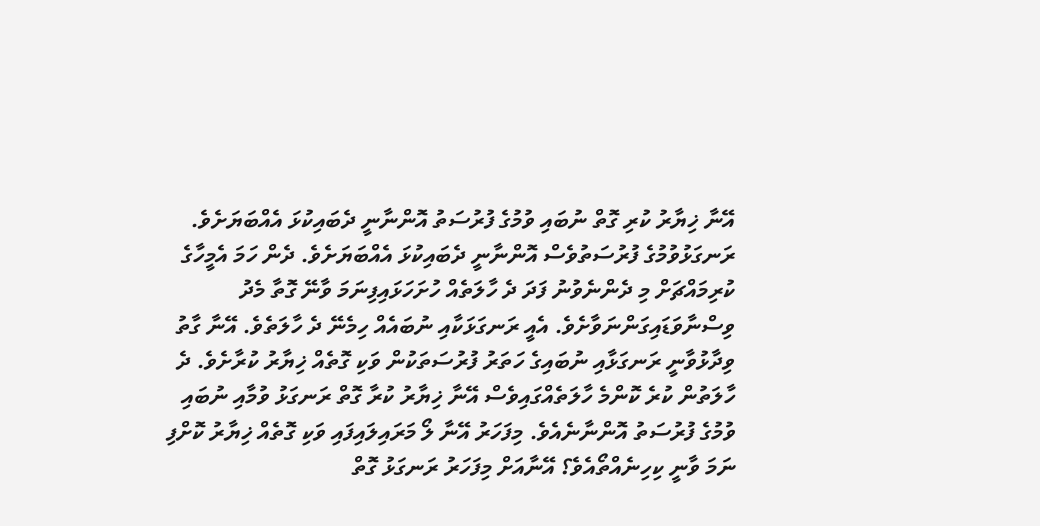އޭނާ ޚިޔާރު ކުރި ގޮތް ނުބައި ވުމުގެ ފުރުސަތު އޮންނާނީ ދެބައިކުޅަ އެއްބަޔަށެވެ. ރަނގަޅުވުމުގެ ފުރުސަތުވެސް އޮންނާނީ ދެބައިކުޅަ އެއްބަޔަށެވެ. ދެން ހަމަ އެމީހާގެ ކުރިމައްޗަށް މި ދެންނެވުނު ފަދަ ދެ ހާލަތެއް ހުށަހަޅައިފިނަމަ ވާނޭ ގޮތާ މެދު ވިސްނާވަޑައިގަންނަވާށެވެ. އެއީ ރަނގަޅަކާއި ނުބައެއް ހިމެނޭ ދެ ހާލަތެވެ. އޭނާ ގާތު ވިދާޅުވާނީ ރަނގަޅާއި ނުބައިގެ ހަތަރު ފުރުސަތަކުން ވަކި ގޮތެއް ޚިޔާރު ކުރާށެވެ. ދެ ހާލަތުން ކުރެ ކޮންމެ ހާލަތެއްގައިވެސް އޭނާ ޚިޔާރު ކުރާ ގޮތް ރަނގަޅު ވުމާއި ނުބައި ވުމުގެ ފުރުސަތު އޮންނާނެއެވެ. މިފަހަރު އޭނާ ލޯ މަރައިލައިފައި ވަކި ގޮތެއް ޚިޔާރު ކޮށްފި ނަމަ ވާނީ ކިހިނެއްތޯއެވެ؟ އޭނާއަށް މިފަހަރު ރަނގަޅު ގޮތް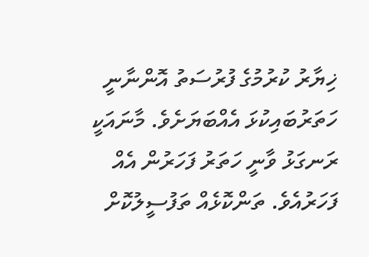ޚިޔާރު ކުރުމުގެ ފުރުސަތު އޮންނާނީ ހަތަރުބައިކުޅަ އެއްބަޔަށެވެ. މާނައަކީ ރަނގަޅު ވާނީ ހަތަރު ފަހަރުން އެއް ފަހަރުއެވެ. ތަންކޮޅެއް ތަފުސީލުކޮށް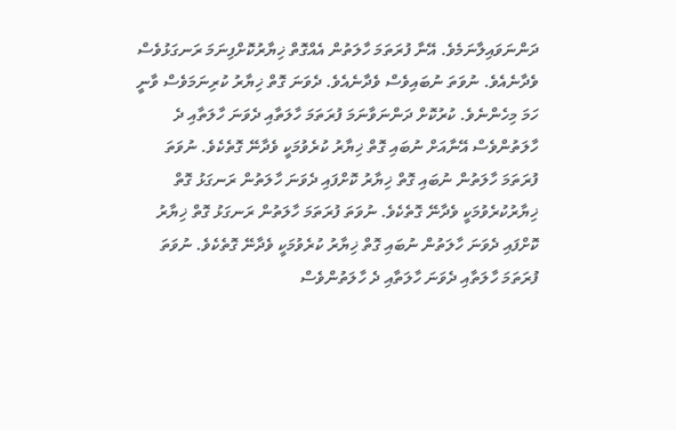ދަންނަވައިލާނަމެވެ. އޭނާ ފުރަތަމަ ހާލަތުން އެއްގޮތް ޚިޔާރުކޮށްފިނަމަ ރަނގަޅުވެސް ވެދާނެއެވެ. ނުވަތަ ނުބައިވެސް ވެދާނެއެވެ. ދެވަނަ ގޮތް ޚިޔާރު ކުރިނަމަވެސް ވާނީ ހަމަ މިހެންނެވެ. ކުރުކޮށް ދަންނަވާނަމަ ފުރަތަމަ ހާލަތާއި ދެވަނަ ހާލަތާއި ދެ ހާލަތުންވެސް އޭނާއަށް ނުބައި ގޮތް ޚިޔާރު ކުރެވުމަކީ ވެދާނޭ ގޮތެކެވެ. ނުވަތަ ފުރަތަމަ ހާލަތުން ނުބައި ގޮތް ޚިޔާރު ކޮށްފައި ދެވަނަ ހާލަތުން ރަނގަޅު ގޮތް ޚިޔާރުކުރެވުމަކީ ވެދާނޭ ގޮތެކެވެ. ނުވަތަ ފުރަތަމަ ހާލަތުން ރަނގަޅު ގޮތް ޚިޔާރު ކޮށްފައި ދެވަނަ ހާލަތުން ނުބައި ގޮތް ޚިޔާރު ކުރެވުމަކީ ވެދާނޭ ގޮތެކެވެ. ނުވަތަ ފުރަތަމަ ހާލަތާއި ދެވަނަ ހާލަތާއި ދެ ހާލަތުންވެސް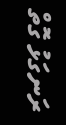ރަނގަޅު ގޮތް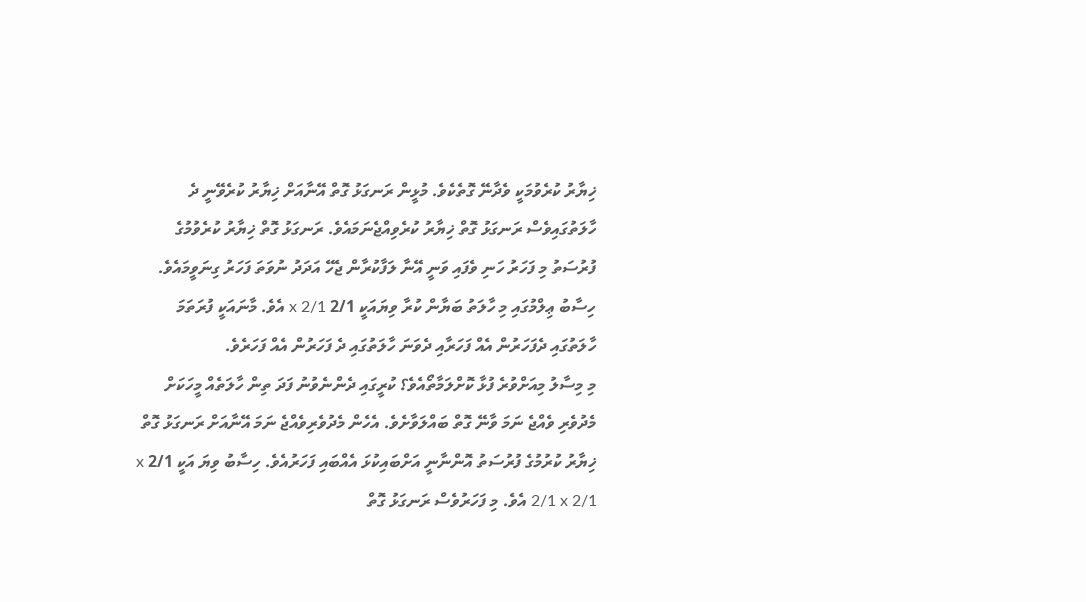ޚިޔާރު ކުރެވުމަކީ ވެދާނޭ ގޮތެކެވެ. މުޅީން ރަނގަޅު ގޮތް އޭނާއަށް ޚިޔާރު ކުރެވޭނީ ދެ ހާލަތުގައިވެސް ރަނގަޅު ގޮތް ޚިޔާރު ކުރެވިއްޖެނަމައެވެ. ރަނގަޅު ގޮތް ޚިޔާރު ކުރެވުމުގެ ފުރުސަތު މި ފަހަރު ހަނި ވެފައި ވަނީ އޭނާ ލަފާކުރާން ޖެހޭ އަދަދު ނުވަތަ ފަހަރު ގިނަވީމައެވެ. ހިސާބު ޢިލްމުގައި މި ހާލަތު ބަޔާން ކުރާ ވިޔައަކީ 2/1 x 2/1 އެވެ. މާނައަކީ ފުރަތަމަ ހާލަތުގައި ދެފަހަރުން އެއް ފަހަރާއި ދެވަނަ ހާލަތުގައި ދެ ފަހަރުން އެއް ފަހަރެވެ.
މި މިސާލު މިއަށްވުރެ ފުޅާ ކޮށްލަމާތޯއެވެ؟ ކުރީގައި ދެންނެވުނު ފަދަ ތިން ހާލަތެއް މީހަކަށް މެދުވެރި ވެއްޖެ ނަމަ ވާނޭ ގޮތް ބައްލަވާށެވެ. އެހެން މެދުވެރިވެއްޖެ ނަމަ އޭނާއަށް ރަނގަޅު ގޮތް ޚިޔާރު ކުރުމުގެ ފުރުސަތު އޮންނާނީ އަށްބައިކުޅަ އެއްބައި ފަހަރުއެވެ. ހިސާބު ވިޔަ އަކީ 2/1 x 2/1 x 2/1 އެވެ. މި ފަހަރުވެސް ރަނގަޅު ގޮތް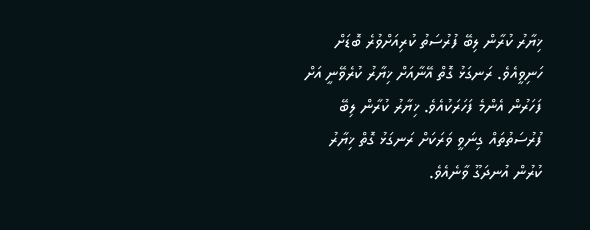ޚިޔާރު ކުރާން ލިބޭ ފުރުސަތު ކުރިއަށްވުރެ ބޮޑަށް ހަނިވީއެވެ. ރަނގަޅު ގޮތް އޭނާއަށް ޚިޔާރު ކުރެވޭނީ އަށް ފަހަރުން އެންމެ ފަހަރަކުއެވެ. ޚިޔާރު ކުރާން ލިބޭ ފުރުސަތުތައް ގިނަވީ ވަރަކަށް ރަނގަޅު ގޮތް ޚިޔާރު ކުރުން އުނދަގޫ ވާނެއެވެ.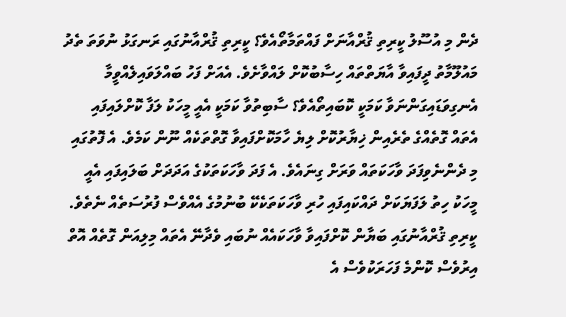ދެން މި އުސޫލު ކީރިތި ޤުރްއާނަށް ފައްތަމާތޯއެވެ؟ ކީރިތި ޤުރްއާނުގައި ރަނގަޅު ނުވަތަ ތެދު މައުލޫމާތު ދީފައިވާ އާޔަތްތައް ހިސާބުކޮށް ލައްވާށެވެ. އެއަށް ފަހު ބައްލަވައިލެއްވީމާ އެނގިވަޑައިގަންނަވާ ކަމަކީ ކޮބައިތޯއެވެ؟ ސާބިތުވާ ކަމަކީ އެއީ މީހަކު ލަފާ ކޮށްލައިފައި އެތައް ގޮތެއްގެ ތެރެއިން ޚިޔާރުކޮށް ލިޔެ ހާމަކޮށްފައިވާ ގޮތްތަކެއް ނޫން ކަމެވެ. އެ ފޮތުގައި މި ދެންނެވިފަދަ ވާހަކަތައް ވަރަށް ގިނައެވެ. އެ ފަދަ ވާހަކަތަކުގެ އަދަދަށް ބަލައިފައި އެއީ މީހަކު ހިތު ލަފަޔަކަށް ދައްކައިފައި ހުރި ވާހަކަތަކެކޭ ބުނުމުގެ އެއްވެސް ފުރުސަތެއް ނެތެވެ. ކީރިތި ޤުރްއާނުގައި ބަޔާން ކޮށްފައިވާ ވާހަކައެއް ނުބައި ވެދާނޭ އެތައް މިލިއަން ގޮތެއް އޮތް އިރުވެސް ކޮންމެ ފަހަރަކުވެސް އެ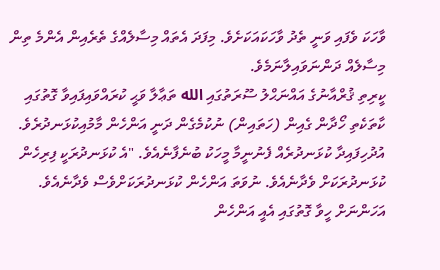ވާހަކަ ވެފައި ވަނީ ތެދު ވާހަކައަކަށެވެ. މިފަދަ އެތައް މިސާލެއްގެ ތެރެއިން އެންމެ ތިން މިސާލެއް ދަންނަވައިލާނަމެވެ.
ކީރިތި ޤުރްއާނުގެ އައްނަޙްލު ސޫރަތުގައި الله ތަޢާލާ ވަޙީ ކުރައްވައިފައިވާ ގޮތުގައި ކާތަކެތި ހޯދާން ގެއިން (ހަތައިން) ނުކުމެގެން ދަނީ އަންހެން މާމުއިކުޅަނދުރެވެ. އުދުހިފައިދާ ކުޅަނދުރެއް ފެނުނީމާ މީހަކު ބުނެފާނެއެވެ. "އެ ކުޅަނދުރަކީ ފިރިހެން ކުޅަނދުރަކަށް ވެދާނެއެވެ. ނުވަތަ އަންހެން ކުޅަނދުރަކަށްވެސް ވެދާނެއެވެ. އަހަންނަށް ހީވާ ގޮތުގައި އެއީ އަންހެން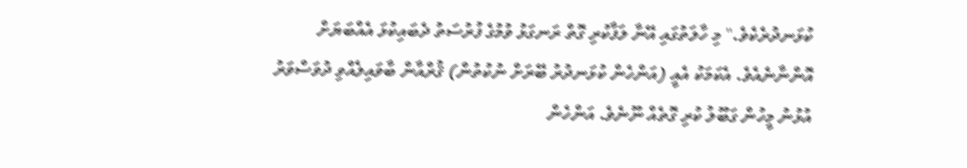ކުޅަނދުރެކެވެ." މި ހާލަތުގައި އޭނާ ލަފާކުރި ގޮތް ރަނގަޅު ވުމުގެ ފުރުސަތު ދެބައިކުޅަ އެއްބަޔަށް އޮންނާނެއެވެ. އެކަމަކު އެއީ (އަންހެން ކުޅަނދުރު ބޭރަށް ނުކުތުން) ޤުރްއާން ބާވައިލެއްވި ދުވަސްވަރު އުޅުނު މީހުން ގަބޫލު ކުރި ގޮތެއް ނޫނެވެ. އަންހެން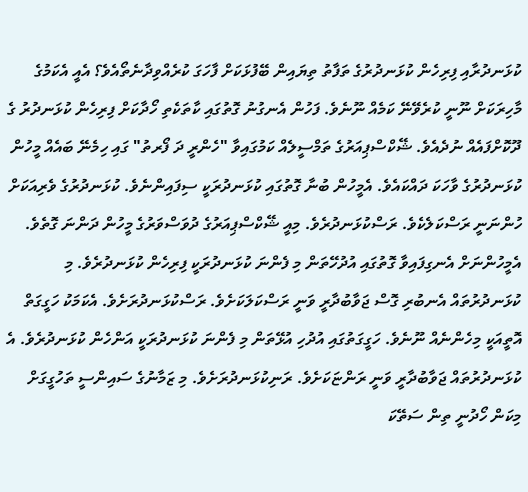ކުޅަނދުރާއި ފިރިހެން ކުޅަނދުރުގެ ތަފާތު ތިޔައިން ބޭފުޅަކަށް ފާހަގަ ކުރެއްވިދާނެތޯއެވެ؟ އެއީ އެކަމުގެ މާހިރަކަށް ނޫނީ ކުރެވޭނޭ ކަމެއް ނޫނެވެ. ފަހުން އެނގުނު ގޮތުގައި ކާތަކެތި ހޯދާކަށް ފިރިހެން ކުޅަނދުރު ގެ ދޫކޮށްފައެއް ނުދެއެވެ. ޝޭކްސްޕިއަރުގެ ތަމްސީލެއް ކަމުގައިވާ "ހެންރީ ދަ ފޯރތު" ގައި ހިމެނޭ ބައެއް މީހުން ކުޅަނދުރުގެ ވާހަކަ ދައްކައެވެ. އެމީހުން ބުނާ ގޮތުގައި ކުޅަނދުރަކީ ސިފައިންނެވެ. ކުޅަނދުރުގެ ވެރިއަކަށް ހުންނަނީ ރަސްކަލެކެވެ. ރަސްކުޅަނދުރެވެ. މިއީ ޝޭކްސްޕިއަރުގެ ދުވަސްވަރުގެ މީހުން ދަންނަ ގޮތެވެ. އެމީހުންނަށް އެނގިފައިވާ ގޮތުގައި އުދުހޭތަން މި ފެންނަ ކުޅަނދުރަކީ ފިރިހެން ކުޅަނދުރެވެ. މި ކުޅަނދުރުތައް އެނބުރި ގޮސް ޖަވާބުދާރީ ވަނީ ރަސްކަލަކަށެވެ. ރަސްކުޅަނދުރަށެވެ. އެކަމަކު ހަގީގަތް އޮތީއަކީ މިހެންނެއް ނޫނެވެ. ހަގީގަތުގައި އުދުހި އުޅޭތަން މި ފެންނަ ކުޅަނދުރަކީ އަންހެން ކުޅަނދުރެވެ. އެ ކުޅަނދުރުތައް ޖަވާބުދާރީ ވަނީ ރަންޏަކަށެވެ. ރަނިކުޅަނދުރަށެވެ. މި ޒަމާނުގެ ސައިންސީ ތަހުގީގަށް މިކަން ހޯދުނީ ތިން ސަތޭކަ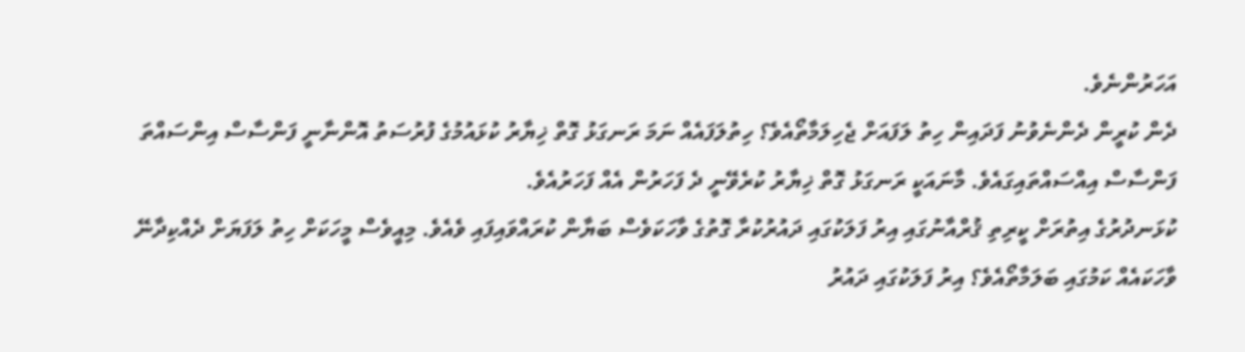އަހަރުންނެވެ.
ދެން ކުރީން ދެންނެވުނު ފަދައިން ހިތު ލަފައަށް ޖެހިލަމާތޯއެވެ؟ ހިތުލަފައެއް ނަމަ ރަނގަޅު ގޮތް ޚިޔާރު ކުޅައުމުގެ ފުރުސަތު އޮންނާނީ ފަންސާސް އިންސައްތަ ފަންސާސް އިއްސައްތައިގައެވެ. މާނައަކީ ރަނގަޅު ގޮތް ޚިޔާރު ކުރެވޭނީ ދެ ފަހަރުން އެއް ފަހަރުއެވެ.
ކުޅަނދުރުގެ އިތުރަށް ކީރިތި ޤުރްއާނުގައި އިރު ފަލަކުގައި ދައުރުކުރާ ގޮތުގެ ވާހަކަވެސް ބަޔާން ކުރައްވައިފައި ވެއެވެ. މިއީވެސް މީހަކަށް ހިތު ލަފަޔަށް ދެއްކިދާނޭ ވާހަކައެއް ކަމުގައި ބަލަމާތޯއެވެ؟ އިރު ފަލަކުގައި ދައުރު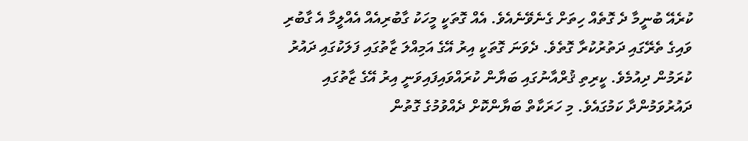ކުރެއޭ ބުނީމާ ދެ ގޮތެއް ހިތަށް ގެނެވޭނެއެވެ. އެއް ގޮތަކީ މީހަކު ގާބުރިއެއް އެއްލީމާ އެ ގާބުރި ވައިގެ ތެރޭގައި ދަތުރުކުރާ ގޮތެވެ. ދެވަނަ ގޮތަކީ އިރު އޭގެ އަމިއްލަ ޒާތުގައި ފަލަކުގައި ދައުރު ކުރަމުން ދިއުމެވެ. ކީރިތި ޤުރްއާނުގައި ބަޔާން ކުރައްވައިފައިވަނީ އިރު އޭގެ ޒާތުގައި ދައުރުވަމުންދާ ކަމުގައެވެ. މި ހަރަކާތް ބަޔާންކޮށް ދެއްވުމުގެ ގޮތުން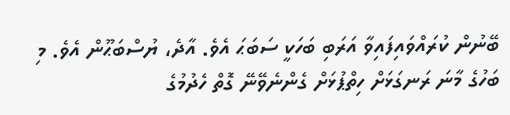ބޭނުން ކުރައްވައިފައިވާ އަރަބި ބަހަކީ ސަބަޙަ އެވެ. އާދެ، ޔުސްބަޙޫން އެވެ. މި ބަހުގެ މާނަ ރަނގަޅަށް ހިތްޕުޅަށް ގެންނެވޭނޭ ގޮތް ހެދުމުގެ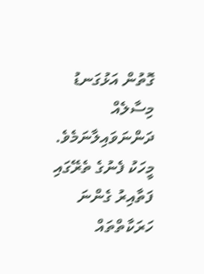ގޮތުން އަޅުގަނޑު މިސާލެއް ދަންނަވައިލާނަމެވެ. މީހަކު ފެނުގެ ތެރޭގައި ފަތާއިރު ގެންނަ ހަރަކާތްތައް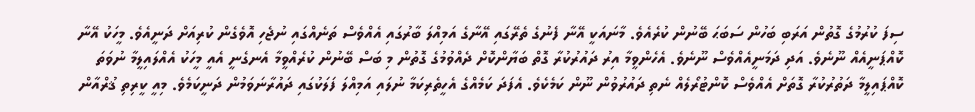ސިފަ ކުރުމުގެ ގޮތުން އަރަބި ބަހުން ސަބަޙަ ބޭނުން ކުރެއެވެ. މާނައަކީ އޭނާ ފެނުގެ ތެރޭގައި އޭނާގެ އަމިއްލަ ބާރުގައި އެއްވެސް ތަނެއްގައި ނުޖެހި އޮވެގެން ކުރިއަށް ދަނީއެވެ. މީހަކު އޭނާ ކޮއްޕަނީއެއް ނޫނެވެ. އަދި ދަމަނީއެއްވެސް ނޫނެވެ. އެހެންވީމާ އިރު ދައުރުކުރާ ގޮތް ބަޔާންކޮށް ދެއްވުމުގެ ގޮތުން މި ބަސް ބޭނުން ކުރެއްވީމާ އެނގެނީ އެއީ މީހަކު އެއްލައިލީމާ ނުވަތަ ކޮއްޕައިލީމާ ދަތުރުކުރާ ގޮތަށް އެއްވެސް ކޮންޓުރޯލެއް ނެތި ދައުރުވުން ނޫން ކަމެކެވެ. އެފަދަ ކަމެއްގެ އެހީތެރިކަމާ ނުލައި އަމިއްލަ ފަލަކުގައި ދައުރާނަވަމުން ދަނީކަމެވެ. މިއީ ކީރިތި ޤުރްއާން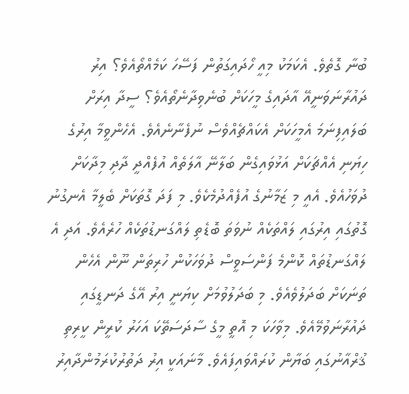ބުނާ ގޮތެވެ. އެކަމަކު މިއީ ހޯދައިގަތުން ފަސޭހަ ކަމެއްތޯއެވެ؟ އިރު ދައުރާނަވަނީއޭ އާދައިގެ މީހަކަށް ބުނެވިދާނެތޯއެވެ؟ ސީދާ އިރަށް ބަލައިފިނަމަ އެމީހަކަށް އެކައްޗެއްވެސް ނުފެނާނެއެވެ. އެހެންވީމާ އިރުގެ ހިޔަނި އެއްޗަކަށް އަޅުވައިގެން ބަލާނޭ އާލަތެއް އުފެއްދީ ދާދި މިދާކަށް ދުވަހުއެވެ. އެއީ މި ޒަމާނުގެ އުފެއްދުމެކެވެ. މި ފަދަ ގޮތަކަށް ބެލީމާ އެނގުނު ގޮތުގައި އިރުގައި ލައްތަކެއް ނުވަތަ ބޮޑެތި ލައްގަނޑުތަކެއް ހުރެއެވެ. އަދި އެ ލައްގަނޑުތައް ކޮންމެ ފަންސަވީސް ދުވަހަކުން ހުރިތަން ނޫން އެހެން ތަނަކަށް ބަދަލުވެއެވެ. މި ބަދަލުވުމަށް ކިޔަނީ އިރު އޭގެ ދަނޑީގައި ދައުރާނަވުމޭއެވެ. މިވާހަކަ މި އޮތީ މީގެ ސާދަސަތޭކަ އަހަރު ކުރީން ކީރިތި ޤުރްއާނުގައި ބަޔާން ކުރައްވައިފައެވެ. މާނައަކީ އިރު ދަތުރުކުރަމުންދާއިރު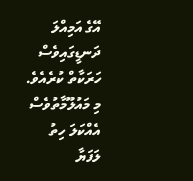އޭގެ އަމިއްލަ ދަނޑީގައިވެސް ހަރަކާތް ކުރެއެވެ.
މި މައުލޫމާތުވެސް އެއްކަލަ ހިތު ލަފަޔާ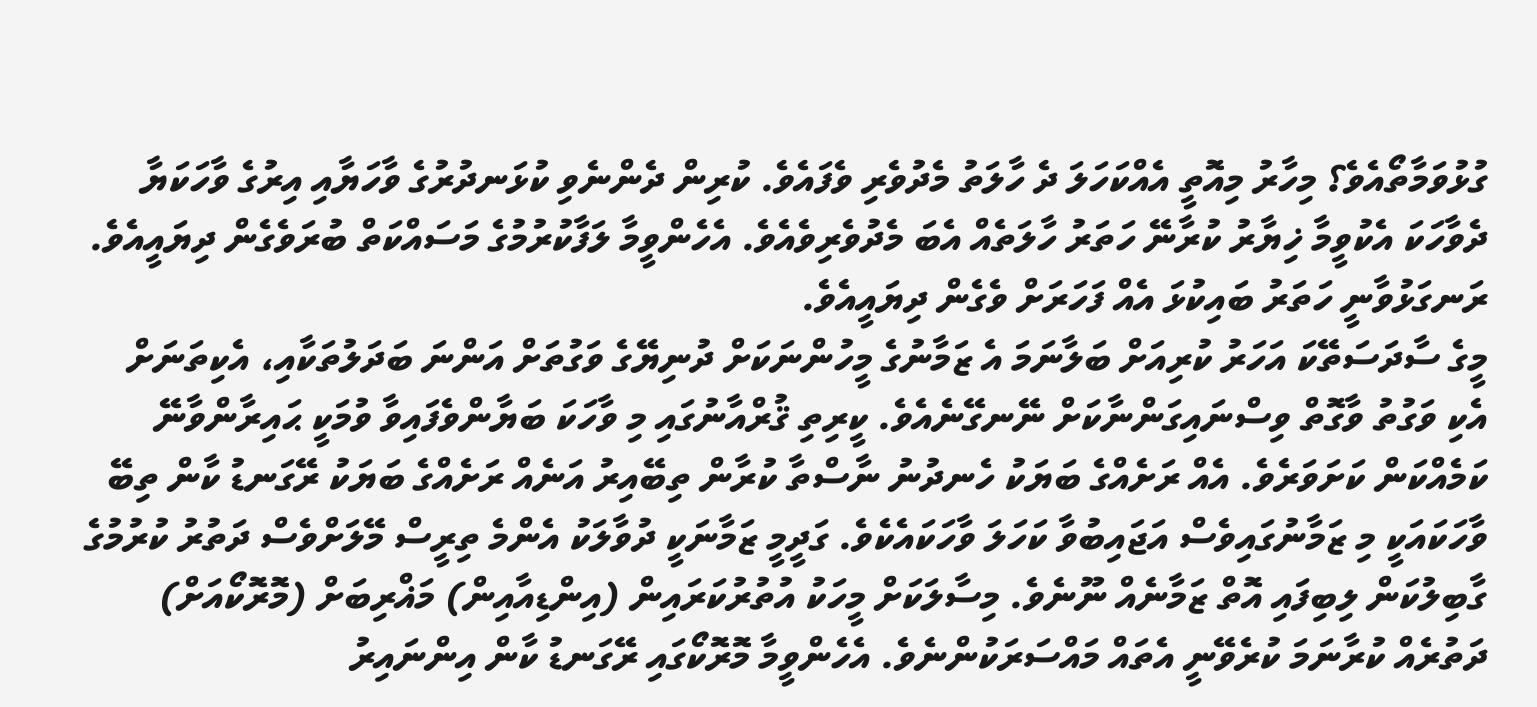ގުޅުވަމާތޯއެވެ؟ މިހާރު މިއޮތީ އެއްކަހަލަ ދެ ހާލަތު މެދުވެރި ވެފައެވެ. ކުރިން ދެންނެވި ކުޅަނދުރުގެ ވާހަޔާއި އިރުގެ ވާހަކަޔާ ދެވާހަކަ އެކުވީމާ ޚިޔާރު ކުރާނޭ ހަތަރު ހާލަތެއް އެބަ މެދުވެރިވެއެވެ. އެހެންވީމާ ލަފާކުރުމުގެ މަސައްކަތް ބުރަވެގެން ދިޔައީއެވެ. ރަނގަޅުވާނީ ހަތަރު ބައިކުޅަ އެއް ފަހަރަށް ވެގެން ދިޔައީއެވެ.
މީގެ ސާދަސަތޭކަ އަހަރު ކުރިއަށް ބަލާނަމަ އެ ޒަމާނުގެ މީހުންނަކަށް ދުނިޔޭގެ ވަގުތަށް އަންނަ ބަދަލުތަކާއި، އެކިތަނަށް އެކި ވަގުތު ވާގޮތް ވިސްނައިގަންނާކަށް ނޭނގޭނެއެވެ. ކީރިތި ޤުރްއާނުގައި މި ވާހަކަ ބަޔާންވެފައިވާ ވުމަކީ ޙައިރާންވާނޭ ކަމެއްކަން ކަށަވަރެވެ. އެއް ރަށެއްގެ ބަޔަކު ހެނދުނު ނާސްތާ ކުރާން ތިބޭއިރު އަނެއް ރަށެއްގެ ބަޔަކު ރޭގަނޑު ކާން ތިބޭ ވާހަކައަކީ މި ޒަމާނުގައިވެސް އަޖައިބުވާ ކަހަލަ ވާހަކައެކެވެ. ގަދީމީ ޒަމާނަކީ ދުވާލަކު އެންމެ ތިރީސް މޭލަށްވެސް ދަތުރު ކުރުމުގެ ގާބިލުކަން ލިބިފައި އޮތް ޒަމާނެއް ނޫނެވެ. މިސާލަކަށް މީހަކު އުތުރުކަރައިން (އިންޑިއާއިން) މަޣްރިބަށް (މޮރޮކޯއަށް) ދަތުރެއް ކުރާނަމަ ކުރެވޭނީ އެތައް މައްސަރަކުންނެވެ. އެހެންވީމާ މޮރޮކޯގައި ރޭގަނޑު ކާން އިންނައިރު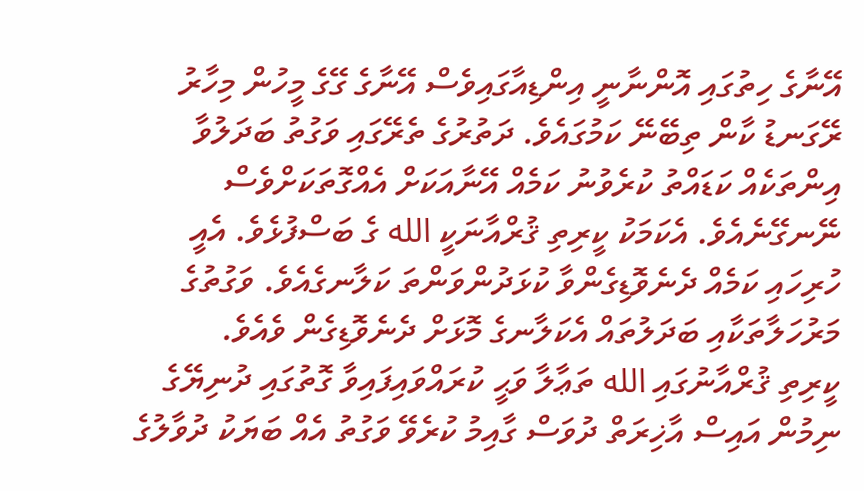އޭނާގެ ހިތުގައި އޮންނާނީ އިންޑިއާގައިވެސް އޭނާގެ ގޭގެ މީހުން މިހާރު ރޭގަނޑު ކާން ތިބޭނޭ ކަމުގައެވެ. ދަތުރުގެ ތެރޭގައި ވަގުތު ބަދަލުވާ އިންތަކެއް ކަޑައްތު ކުރެވުނު ކަމެއް އޭނާއަކަށް އެއްގޮތަކަށްވެސް ނޭނގޭނެއެވެ. އެކަމަކު ކީރިތި ޤުރްއާނަކީ الله ގެ ބަސްފުޅެވެ. އެއީ ހުރިހައި ކަމެއް ދެނެވޮޑިގެންވާ ކުޅަދުންވަންތަ ކަލާނގެއެވެ. ވަގުތުގެ މަރުހަލާތަކާއި ބަދަލުތައް އެކަލާނގެ މޮޅަށް ދެނެވޮޑިގެން ވެއެވެ.
ކީރިތި ޤުރްއާނުގައި الله ތަޢާލާ ވަޙީ ކުރައްވައިފައިވާ ގޮތުގައި ދުނިޔޭގެ ނިމުން އައިސް އާޚިރަތް ދުވަސް ގާއިމު ކުރެވޭ ވަގުތު އެއް ބަޔަކު ދުވާލުގެ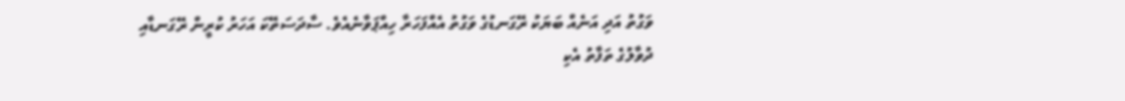ވަގުތު އަދި އަނެއް ބަޔަކު ރޭގަނޑުގެ ވަގުތު އެއްފަހަރާ ހިއްޕަވާނެއެވެ. ސާދަސަތޭކަ އަހަރު ކުރީން ރޭގަނޑާއި ދުވާލުގެ ތަފާތު އެކި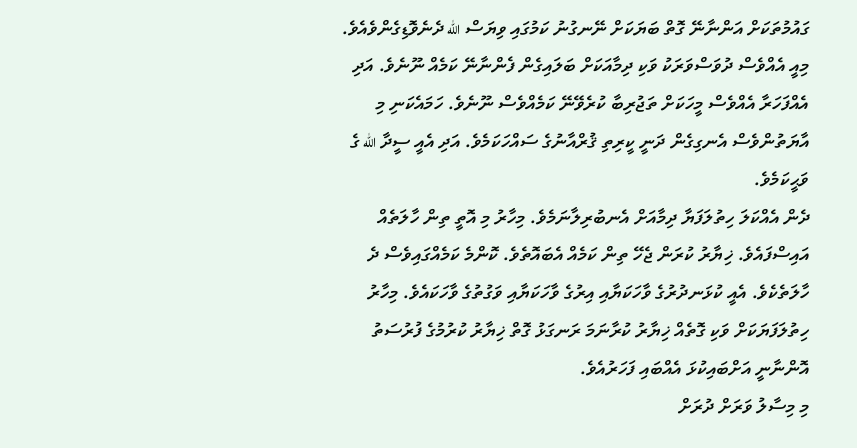ގައުމުތަކަށް އަންނާނޭ ގޮތް ބަޔަކަށް ނޭނގުނު ކަމުގައި ވިޔަސް الله ދެނެވޮޑިގެންވެއެވެ. މިއީ އެއްވެސް ދުވަސްވަރަކު ވަކި ދިމާއަކަށް ބަލައިގެން ފެންނާނޭ ކަމެއް ނޫނެވެ. އަދި އެއްފަހަރާ އެއްވެސް މީހަކަށް ތަޖުރިބާ ކުރެވޭނޭ ކަމެއްވެސް ނޫނެވެ. ހަމައެކަނި މި އާޔަތުންވެސް އެނގިގެން ދަނީ ކީރިތި ޤުރްއާނުގެ ސައްހަކަމެވެ. އަދި އެއީ ސީދާ الله ގެ ވަޙީކަމެވެ.
ދެން އެއްކަލަ ހިތުލަފަޔާ ދިމާއަށް އެނބުރިލާނަމެވެ. މިހާރު މި އޮތީ ތިން ހާލަތެއް އައިސްފައެވެ. ޚިޔާރު ކުރަން ޖެހޭ ތިން ކަމެއް އެބައޮތެވެ. ކޮންމެ ކަމެއްގައިވެސް ދެ ހާލަތެކެވެ. އެއީ ކުޅަނދުރުގެ ވާހަކަޔާއި އިރުގެ ވާހަކަޔާއި ވަގުތުގެ ވާހަކައެވެ. މިހާރު ހިތުލަފަޔަކަށް ވަކި ގޮތެއް ޚިޔާރު ކުރާނަމަ ރަނގަޅު ގޮތް ޚިޔާރު ކުރުމުގެ ފުރުސަތު އޮންނާނީ އަށްބައިކުޅަ އެއްބައި ފަހަރުއެވެ.
މި މިސާލު ވަރަށް ދުރަށް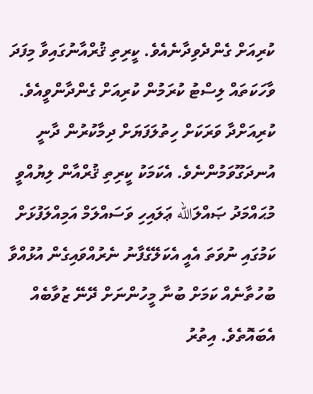ކުރިއަށް ގެންދެވިދާނެއެވެ. ކީރިތި ޤުރްއާނުގައިވާ މިފަދަ ވާހަކަތައް ލިސްޓު ކުރަމުން ކުރިއަށް ގެންދާންވީއެވެ. ކުރިއަށްދާ ވަރަކަށް ހިތުލަފަޔަށް ދިމާކުރުން ދާނީ އުނދަގޫވަމުންނެވެ. އެކަމަކު ކީރިތި ޤުރްއާން ލިޔުއްވީ މުޙައްމަދު ޞައްލަالله ޢަލައިހި ވަސައްލަމް އަމިއްލަފުޅަށް ކަމުގައި ނުވަތަ އެއީ އެކަލޭގެފާނު ނެރުއްވައިގެން އުޅުއްވާ ބުހުތާނެއް ކަމަށް ބުނާ މީހުންނަށް ދޭނޭ ޒުވާބެއް އެބައޮތެވެ. އިތުރު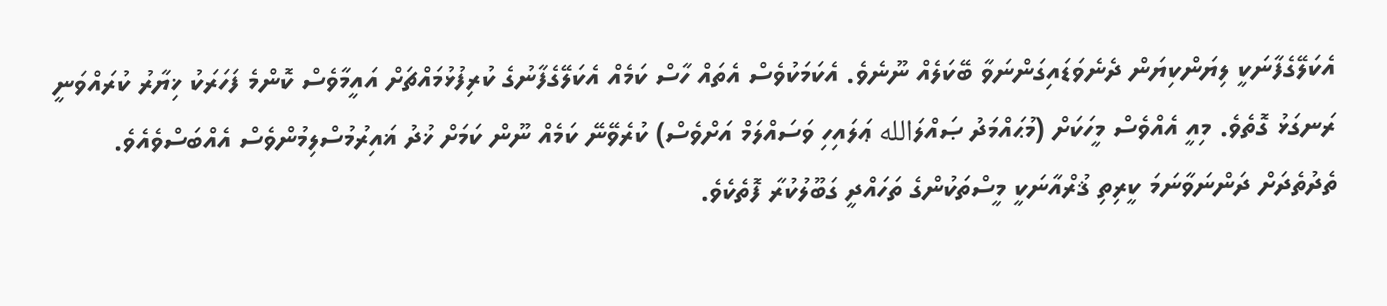އެކަލޭގެފާނަކީ ލިޔަންކިޔަން ދެނެވަޑައިގަންނަވާ ބޭކަލެއް ނޫނެވެ. އެކަމަކުވެސް އެތައް ހާސް ކަމެއް އެކަލޭގެފާނުގެ ކުރިފުޅުމައްޗަށް އައީމާވެސް ކޮންމެ ފަހަރަކު ޚިޔާރު ކުރައްވަނީ ރަނގަޅު ގޮތެވެ. މިއީ އެއްވެސް މީހަކަށް (މުޙައްމަދު ޞައްލަالله ޢަލައިހި ވަސައްލަމް އަށްވެސް) ކުރެވޭނޭ ކަމެއް ނޫން ކަމަށް ޚުދު ޣައިރުމުސްލިމުންވެސް އެއްބަސްވެއެވެ.
ތެދުތެދަށް ދަންނަވާނަމަ ކީރިތި ޤުރްއާނަކީ މީސްތަކުންގެ ތަހައްދީ ގަބޫލުކުރާ ފޮތެކެވެ.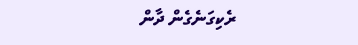ރެކިގަނެގެން ދާން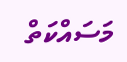މަސައްކަތް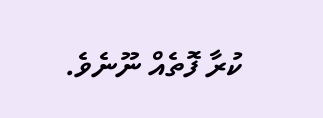ކުރާ ފޮތެއް ނޫނެވެ.